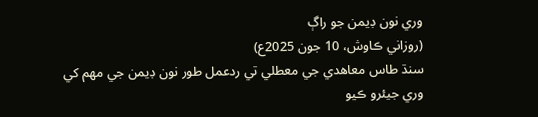وري نون ڊيمن جو راڳ
(روزاني ڪاوش، 10 جون 2025ع)
سنڌ طاس معاهدي جي معطلي تي ردعمل طور نون ڊيمن جي مهم کي وري جيئرو ڪيو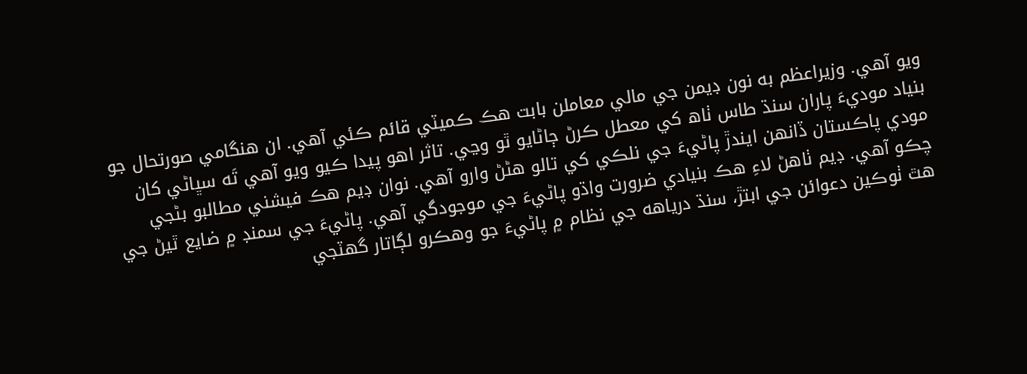ويو آهي. وزيراعظم به نون ڊيمن جي مالي معاملن بابت هڪ ڪميٽي قائم ڪئي آهي. ان هنگامي صورتحال جو بنياد موديءَ پاران سنڌ طاس ٺاھ کي معطل ڪرڻ ڄاڻايو ٿو وڃي. تاثر اهو پيدا ڪيو ويو آهي تَه سڀاڻي کان مودي پاڪستان ڏانهن ايندڙ پاڻيءَ جي نلڪي کي تالو هڻڻ وارو آهي. نوان ڊيم هڪ فيشني مطالبو بڻجي چڪو آهي. ڊيم ٺاهڻ لاءِ هڪ بنيادي ضرورت واڌو پاڻيءَ جي موجودگي آهي. پاڻيءَ جي سمنڊ ۾ ضايع ٿيڻ جي هٿ ٺوڪين دعوائن جي ابتڙ، سنڌ درياهه جي نظام ۾ پاڻيءَ جو وهڪرو لڳاتار گهٽجي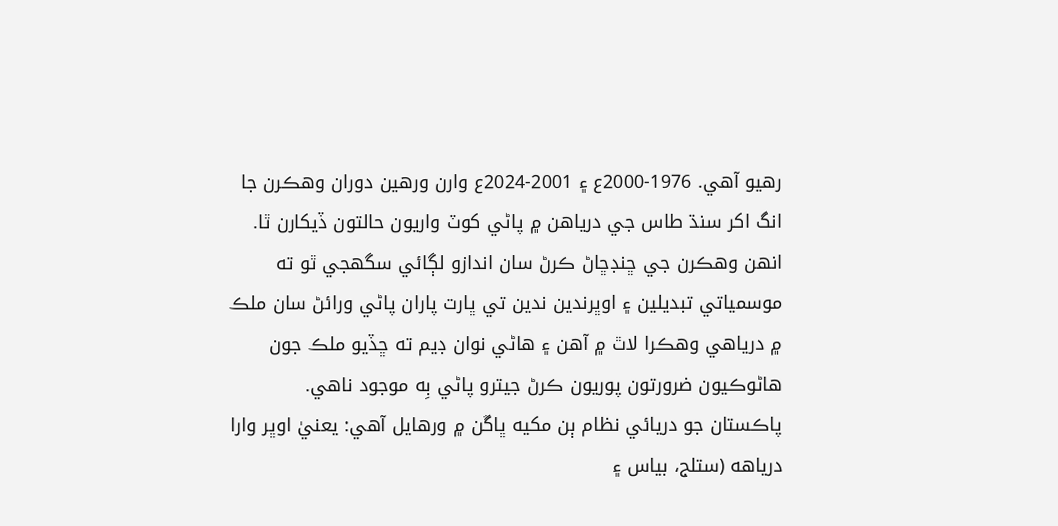رهيو آهي. 1976-2000ع ۽ 2001-2024ع وارن ورهين دوران وهڪرن جا انگ اکر سنڌ طاس جي درياهن ۾ پاڻي کوٽ واريون حالتون ڏيکارن ٿا. انهن وهڪرن جي ڇنڊڇاڻ ڪرڻ سان اندازو لڳائي سگهجي ٿو ته موسمياتي تبديلين ۽ اوڀرندين ندين تي ڀارت پاران پاڻي ورائڻ سان ملڪ ۾ درياهي وهڪرا لاٿ ۾ آهن ۽ هاڻي نوان ڊيم ته ڇڏيو ملڪ جون هاڻوڪيون ضرورتون پوريون ڪرڻ جيترو پاڻي بِه موجود ناهي.
پاڪستان جو دريائي نظام ٻن مکيه ڀاڱن ۾ ورهايل آهي: يعنيٰ اوڀر وارا درياهه (ستلج، بياس ۽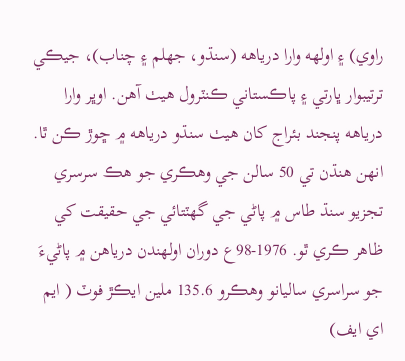راوي) ۽ اولهه وارا درياهه (سنڌو، جهلم ۽ چناب)، جيڪي ترتيبوار ڀارتي ۽ پاڪستاني ڪنٽرول هيٺ آهن. اوڀر وارا درياهه پنجند بئراج کان هيٺ سنڌو درياهه ۾ ڇوڙ ڪن ٿا. انهن هنڌن تي 50 سالن جي وهڪري جو هڪ سرسري تجزيو سنڌ طاس ۾ پاڻي جي گهٽتائي جي حقيقت کي ظاهر ڪري ٿو. 1976-98ع دوران اولهندن درياهن ۾ پاڻيءَ جو سراسري ساليانو وهڪرو 135.6 ملين ايڪڙ فوٽ ( ايم اي ايف)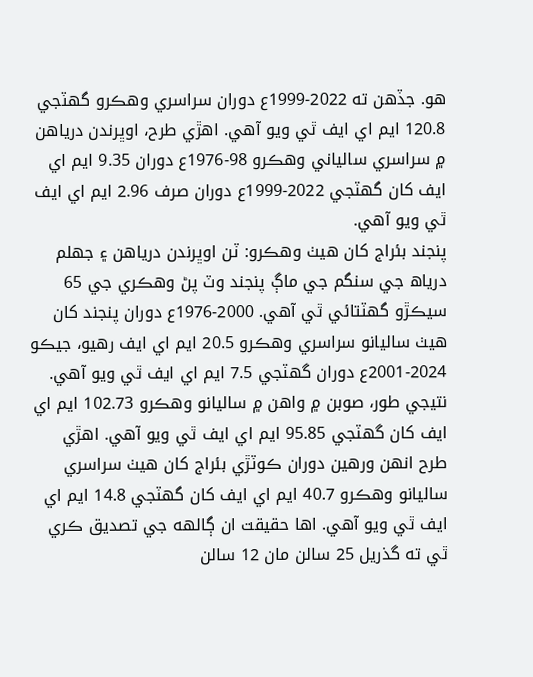هو. جڏهن ته 2022-1999ع دوران سراسري وهڪرو گهٽجي 120.8 ايم اي ايف ٿي ويو آهي. اهڙي طرح، اوڀرندن درياهن ۾ سراسري سالياني وهڪرو 98-1976ع دوران 9.35 ايم اي ايف کان گهٽجي 2022-1999ع دوران صرف 2.96 ايم اي ايف ٿي ويو آهي.
پنجند بئراج کان هيٺ وهڪرو: ٽن اوڀرندن درياهن ۽ جهلم درياھ جي سنگم جي ماڳ پنجند وٽ پڻ وهڪري جي 65 سيڪڙو گهٽتائي ٿي آهي. 2000-1976ع دوران پنجند کان هيٺ ساليانو سراسري وهڪرو 20.5 ايم اي ايف رهيو، جيڪو 2024-2001ع دوران گهٽجي 7.5 ايم اي ايف ٿي ويو آهي. نتيجي طور، صوبن ۾ واھن ۾ ساليانو وهڪرو 102.73 ايم اي ايف کان گهٽجي 95.85 ايم اي ايف ٿي ويو آهي. اهڙي طرح انهن ورهين دوران ڪوٽڙي بئراج کان هيٺ سراسري ساليانو وهڪرو 40.7 ايم اي ايف کان گهٽجي 14.8 ايم اي ايف ٿي ويو آهي. اها حقيقت ان ڳالهه جي تصديق ڪري ٿي ته گذريل 25 سالن مان 12 سالن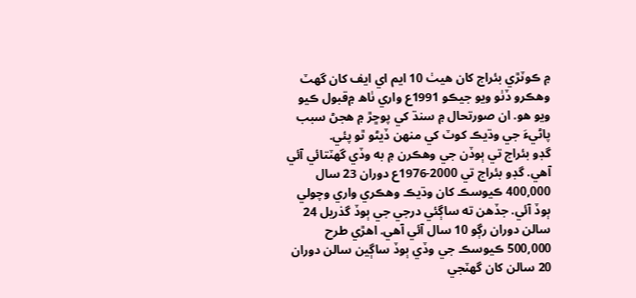۾ ڪوٽڙي بئراج کان هيٺ 10 ايم اي ايف کان گهٽ وهڪرو ڏٺو ويو جيڪو 1991ع واري ٺاھ ۾قبول ڪيو ويو هو. ان صورتحال ۾ سنڌ کي پوڇڙ ۾ هجڻ سبب پاڻيءَ جي وڌيڪ کوٽ کي منهن ڏيڻو ٿو پئي.
گڊو بئراج تي ٻوڏن جي وهڪرن ۾ به وڏي گهٽتائي آئي آهي. گڊو بئراج تي 2000-1976ع دوران 23 سال 400,000 ڪيوسڪ کان وڌيڪ وهڪري واري وچولي ٻوڏ آئي. جڏهن ته ساڳئي درجي جي ٻوڏ گذريل 24 سالن دوران رڳو 10 سال آئي آهي. اهڙي طرح 500,000 ڪيوسڪ جي وڏي ٻوڏ ساڳين سالن دوران 20 سالن کان گهٽجي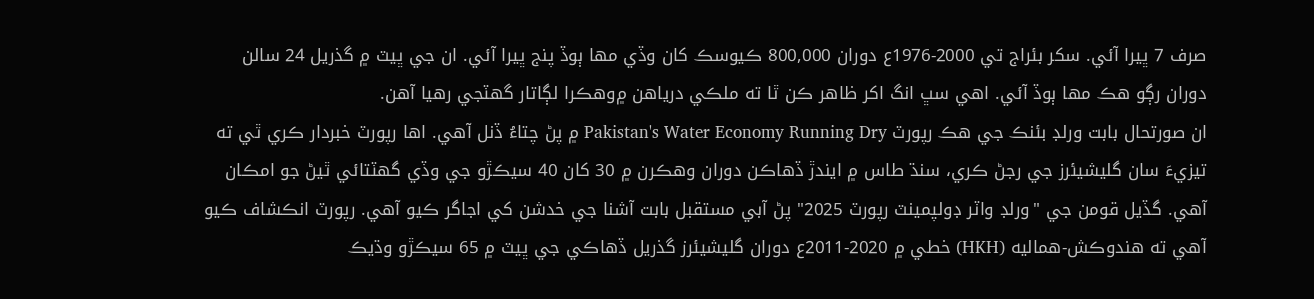صرف 7 ڀيرا آئي. سکر بئراج تي 2000-1976ع دوران 800,000 ڪيوسڪ کان وڏي مها ٻوڏ پنج ڀيرا آئي. ان جي ڀيٽ ۾ گذريل 24 سالن دوران رڳو هڪ مها ٻوڏ آئي. اهي سڀ انگ اکر ظاهر ڪن ٿا ته ملڪي درياهن ۾وهڪرا لڳاتار گهٽجي رهيا آهن.
ان صورتحال بابت ورلڊ بئنڪ جي هڪ رپورٽ Pakistan's Water Economy Running Dry ۾ پڻ چتاءُ ڏنل آهي. اها رپورٽ خبردار ڪري ٿي ته تيزيءَ سان گليشيئرز جي رجڻ ڪري، سنڌ طاس ۾ ايندڙ ڏهاڪن دوران وهڪرن ۾ 30 کان 40 سيڪڙو جي وڏي گهٽتائي ٿيڻ جو امڪان آهي. گڏيل قومن جي "ورلڊ واٽر ڊولپمينٽ رپورٽ 2025" پڻ آبي مستقبل بابت آشنا جي خدشن کي اجاگر ڪيو آهي. رپورٽ انڪشاف ڪيو آهي ته هندوڪش-هماليه (HKH) خطي ۾ 2020-2011ع دوران گليشيئرز گذريل ڏهاڪي جي ڀيٽ ۾ 65 سيڪڙو وڌيڪ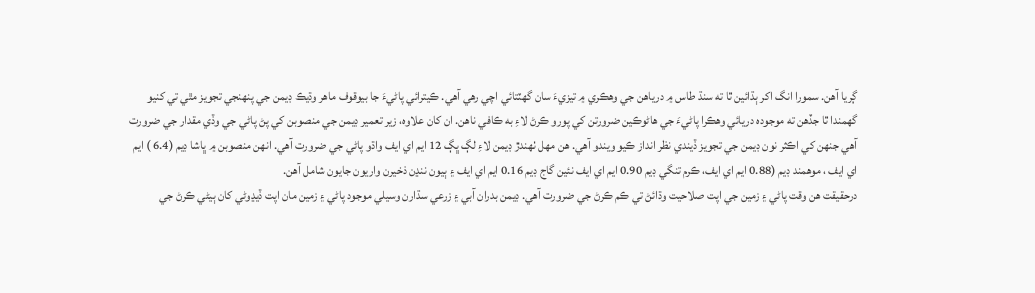ڳريا آهن. سمورا انگ اکر ٻڌائين ٿا ته سنڌ طاس ۾ درياهن جي وهڪري ۾ تيزيءَ سان گهٽتائي اچي رهي آهي. ڪيترائي پاڻيءَ جا بيوقوف ماهر وڌيڪ ڊيمن جي پنهنجي تجويز مٿي تي کنيو گهمندا ٿا جڏهن ته موجوده دريائي وهڪرا پاڻيءَ جي هاڻوڪين ضرورتن کي پورو ڪرڻ لاءِ به ڪافي ناهن. ان کان علاوه، زير تعمير ڊيمن جي منصوبن کي پڻ پاڻي جي وڏي مقدار جي ضرورت آهي جنهن کي اڪثر نون ڊيمن جي تجويز ڏيندي نظر انداز ڪيو ويندو آهي. هن مهل ٺهندڙ ڊيمن لاءِ لڳ ڀڳ 12 ايم اي ايف واڌو پاڻي جي ضرورت آهي. انهن منصوبن ۾ ڀاشا ڊيم (6.4 ) ايم اي ايف ، موهمند ڊيم (0.88 ايم اي ايف، ڪرم تنگي ڊيم 0.90 ايم اي ايف نئين گاج ڊيم 0.16 ايم اي ايف ۽ ٻيون ننڍن ذخيرن واريون جايون شامل آهن.
درحقيقت هن وقت پاڻي ۽ زمين جي اپت صلاحيت وڌائڻ تي ڪم ڪرڻ جي ضرورت آهي. ڊيمن بدران آبي ۽ زرعي سڌارن وسيلي موجود پاڻي ۽ زمين مان اپت ڏيڍوڻي کان ٻيڻي ڪرڻ جي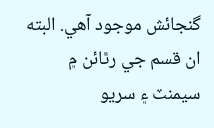گنجائش موجود آهي. البته ان قسم جي رٿائن ۾ سيمنٽ ۽ سريو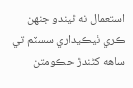استعمال نه ٿيندو جنهن ڪري ٺيڪيداري سسٽم تي ساهه کڻندڙ حڪومتن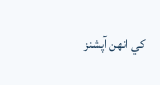کي انهن آپشنز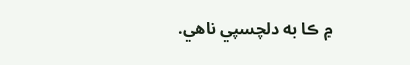۾ ڪا به دلچسپي ناهي.